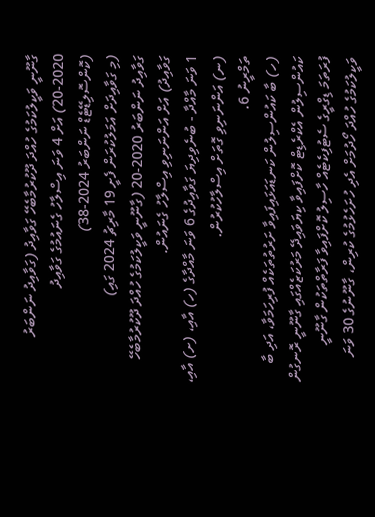ގާނޫނީ ވަކީލުކަމުގެ ހުއްދަ ދޫކުރުމާބެހޭ ގަވާއިދު (ގަވާއިދު ނަންބަރު 2020-20) އަށް 4 ވަނަ އިސްލާހު ގެނައުމުގެ ގަވާއިދު
(ކޮންސޮލިޑޭޓެޑް ނަންބަރު 2024-38)
(މި ގަވާއިދަށް އަމަލުކުރަން ފެށީ 19 މާރިޗު 2024 ގައި)
ގަވާއިދު ނަންބަރު 2020-20 (ގާނޫނީ ވަކީލުކަމުގެ ހުއްދަ ދޫކުރުމާބެހޭ ގަވާއިދު) އަށް އަންނަނިވި އިސްލާހު ގެނައުން.
1 ވަނަ މާއްދާ - ބުނެވިދިޔަ ގަވާއިދުގެ 6 ވަނަ މާއްދާގެ (ހ) އާއި، (ށ) އާއި، (ނ) އަންނަނިވި ގޮތަށް އިސްލާހުކުރުން.
ތަމްރީނު 6.
(ހ) ބާ ކައުންސިލުން ކަނޑައަޅައިފައިވާ ށަރުތުތަކެއް ފުރިހަމަވާ، އަދި ބާ ކައުންސިލުން އެކްރެޑިޓް ކޮށްފައިވާ ކިޔަވައިދޭ މަރުކަޒެއްގައި ގާނޫނީ ރޮނގުން ފުރަތަމަ ޑިގްރީގެ ސެޓުފިކެޓެއް ހާސިލު ކޮށްފައިވާ ފަރާތްތަކުން ގާނޫނީ ވަކީލުކަމުގެ ހުއްދަ ހޯދުމަށް އެދި ހުށަހެޅުމުގެ ކުރިން، ގާނޫނުގެ 30 ވަނަ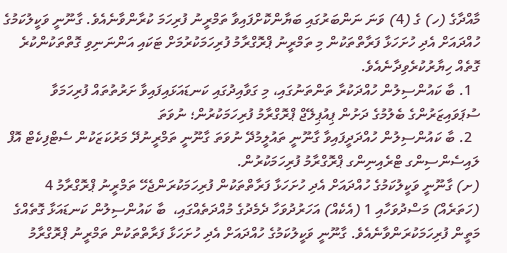މާއްދާގެ (ހ) ގެ (4) ވަނަ ނަންބަރުގައި ބަޔާންކޮށްފައިވާ ތަމްރީނު ފުރިހަމަ ކުރާންވާނެއެވެ. ގާނޫނީ ވަކީލުކަމުގެ ހުއްދައަށް އެދި ހުށަހަޅާ ފަރާތްތަކުން މި ތަމްރީނު ޕްރޮގްރާމު ފުރިހަމަކުރުމަށް ޓަކައި އަންނަނިވި ގޮތްތަކުންކުރެ ގޮތެއް ހިޔާރުކުރެވިދާނެއެވެ.
  1. ބާ ކައުންސިލުން ހުއްދަކުރާ ތަންތަނުގައި، މި ގަވާއިދުގައި ކަނޑައަޅައިފައިވާ ށަރުތުތައް ފުރިހަމަވާ ސުޕަވައިޒަރުންގެ ބެލުމުގެ ދަށުން ޕިއުޕިލޭޖް ޕްރޮގްރާމު ފުރިހަމަކުރުން؛ ނުވަތަ
  2. ބާ ކައުންސިލުން ހުއްދަދީފައިވާ ގާނޫނީ ތައުލީމުދޭ ނުވަތަ ގާނޫނީ ތަމްރީނުދޭ މަރުކަޒަކުން ސެޓްފިކެޓް އޮފް ލައިސެންސިންގ ޓްރެއިނިންގ ޕްރޮގްރާމު ފުރިހަމަކުރުން.
(ށ) ގާނޫނީ ވަކީލުކަމުގެ ހުއްދައަށް އެދި ހުށަހަޅާ ފަރާތްތަކުން ފުރިހަމަކުރަންޖެހޭ ތަމްރީނު ޕްރޮގްރާމު 4 (ހަތަރެއް) މަސްދުވަހާއި 1 (އެކެއް) އަހަރުދުވަހާ ދެމެދުގެ މުއްދަތެއްގައި،  ބާ ކައުންސިލުން ކަނޑައަޅާ ގޮތެއްގެ މަތީން ފުރިހަމަކުރަންވާނެއެވެ. ގާނޫނީ ވަކީލުކަމުގެ ހުއްދައަށް އެދި ހުށަހަޅާ ފަރާތްތަކުން ތަމްރީނު ޕްރޮގްރާމު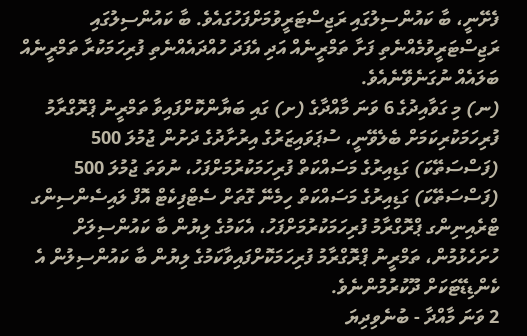ފެށޭނީ، ބާ ކައުންސިލުގައި ރަޖިސްޓަރީވުމަށްފަހުގައެވެ. ބާ ކައުންސިލުގައި ރަޖިސްޓަރީވުމެއްނެތި ފަށާ ތަމްރީނެއް އަދި އެފަދަ ހުއްދައެއްނެތި ފުރިހަމަކުރާ ތަމްރީނެއް ބަލައެއް ނުގަނެވޭނެއެވެ.
(ނ) މި ގަވާއިދުގެ 6 ވަނަ މާއްދާގެ (ށ) ގައި ބަޔާންކޮށްފައިވާ ތަމްރީނު ޕްރޮގްރާމު ފުރިހަމަކުރިކަމަށް ބެލެވޭނީ، ސުޕަވައިޒަރުގެ އިރުށާދުގެ ދަށުން ޖުމުލަ 500 (ފަސްސަތޭކަ) ގަޑިއިރުގެ މަސައްކަތް ފުރިހަމަކުރުމަށްފަހު، ނުވަތަ ޖުމުލަ 500 (ފަސްސަތޭކަ) ގަޑިއިރުގެ މަސައްކަތް ހިމެނޭ ގޮތަށް ސެޓްފިކެޓް އޮފް ލައިސެންސިންގ ޓްރެއިނިންގ ޕްރޮގްރާމު ފުރިހަމަކުރުމަށްފަހު، އެކަމުގެ ލިޔުން ބާ ކައުންސިލަށް ހުށަހެޅުމުން، ތަމްރީނު ޕްރޮގްރާމު ފުރިހަމަކޮށްފައިވާކަމުގެ ލިޔުން ބާ ކައުންސިލުން އެ ކެންޑިޑޭޓަކަށް ދޫކުރުމުންނެވެ.
2 ވަނަ މާއްދާ - ބުނެވިދިޔަ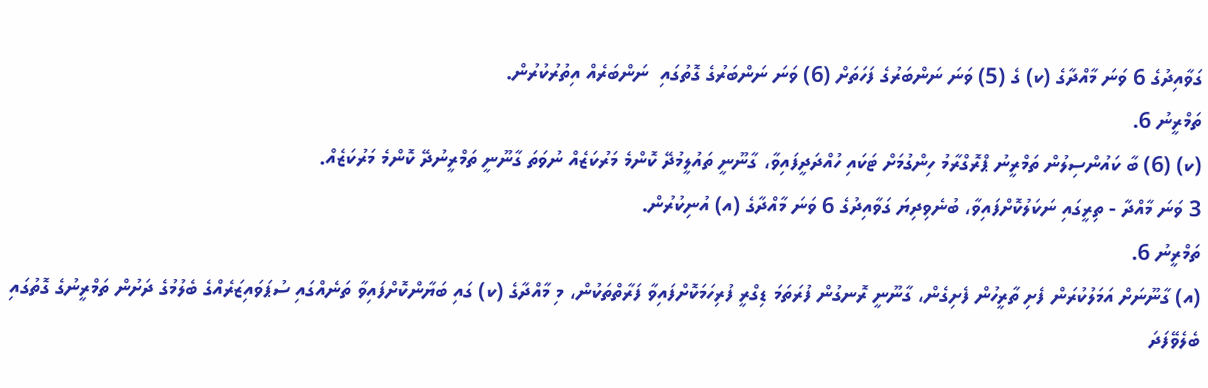ގަވާއިދުގެ 6 ވަނަ މާއްދާގެ (ކ) ގެ (5) ވަނަ ނަންބަރުގެ ފަހަތަށް (6) ވަނަ ނަންބަރުގެ ގޮތުގައި  ނަންބަރެއް އިތުރުކުރުން.
ތަމްރީނު 6.
(ކ) (6) ބާ ކައުންސިލުން ތަމްރީނު ޕްރޮގްރާމު ހިންގުމަށް ޓަކައި ހުއްދަދީފައިވާ، ގާނޫނީ ތައުލީމުދޭ ކޮންމެ މަރުކަޒެއް ނުވަތަ ގާނޫނީ ތަމްރީނުދޭ ކޮންމެ މަރުކަޒެއް.
3 ވަނަ މާއްދާ - ތިރީގައި ނަކަލުކޮށްފައިވާ، ބުނެވިދިޔަ ގަވާއިދުގެ 6 ވަނަ މާއްދާގެ (އ) އުނިކުރުން.
ތަމްރީނު 6.
(އ) ގާނޫނަށް އަމަލުކުރަން ފެށި ތާރީހުން ފެށިގެން، ގާނޫނީ ރޮނގުން ފުރަތަމަ ޑިގްރީ ފުރިހަމަކޮށްފައިވާ ފަރާތްތަކުން، މި މާއްދާގެ (ކ) ގައި ބަޔާންކޮށްފައިވާ ތަނެއްގައި ސުޕަވައިޒަރެއްގެ ބެލުމުގެ ދަށުން ތަމްރީނުގެ ގޮތުގައި ބެލެވޭފަދަ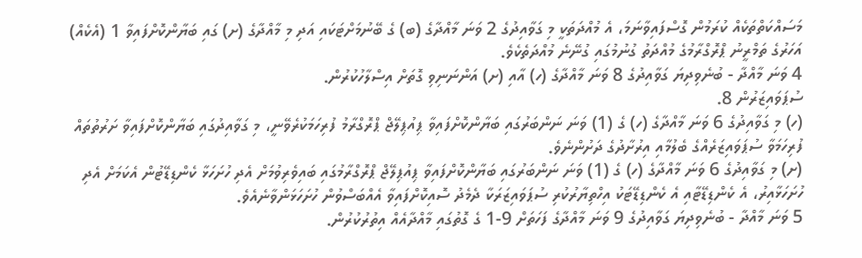މަސައްކަތްތަކެއް ކުރަމުން ގޮސްފައިވާނަމަ، އެ މުއްދަތަކީ މި ގަވާއިދުގެ 2 ވަނަ މާއްދާގެ (ބ) ގެ ބޭނުމަށްޓަކައި އަދި މި މާއްދާގެ (ށ) ގައި ބަޔާންކޮށްފައިވާ 1 (އެކެއް) އަހަރުގެ ތަމްރީނު ޕްރޮގްރާމުގެ މުއްދަތު ގުނުމުގައި ގުނޭނެ މުއްދަތެކެވެ.
4 ވަނަ މާއްދާ - ބުނެވިދިޔަ ގަވާއިދުގެ 8 ވަނަ މާއްދާގެ (ހ) އާއި (ށ) އަންނަނިވި ގޮތަށް އިސްލާހުކުރުން.
ސުޕަވައިޒަރުން 8.
(ހ) މި ގަވާއިދުގެ 6 ވަނަ މާއްދާގެ (ހ) ގެ (1) ވަނަ ނަންބަރުގައި ބަޔާންކޮށްފައިވާ ޕިއުޕިލޭޖް ޕްރޮގްރާމު ފުރިހަމަކުރެވޭނީ، މި ގަވާއިދުގައި ބަޔާންކޮށްފައިވާ ށަރުތުތައް ފުރިހަމަވާ ސުޕަވައިޒަރެއްގެ ބެލުމާއި އިރުށާދުގެ ދަށުންނެވެ.
(ށ) މި ގަވާއިދުގެ 6 ވަނަ މާއްދާގެ (ހ) ގެ (1) ވަނަ ނަންބަރުގައި ބަޔާންކޮށްފައިވާ ޕިއުޕިލޭޖް ޕްރޮގްރާމުގައި ބައިވެރިވުމަށް އެދި ހުށަހަޅާ ކެންޑިޑޭޓުން އެކަމަށް އެދި ހުށަހަޅާއިރު، އެ ކެންޑިޑޭޓާއި އެ ކެންޑިޑޭޓަކު އިހްތިޔާރުކުރި ސުޕަވައިޒަރަކާ ދެމެދު ސޮއިކޮށްފައިވާ އެއްބަސްވުން ހުށަހަޅަންވާނެއެވެ.
5 ވަނަ މާއްދާ - ބުނެވިދިޔަ ގަވާއިދުގެ 9 ވަނަ މާއްދާގެ ފަހަތަށް 9-1 ގެ ގޮތުގައި މާއްދާއެއް އިތުރުކުރުން.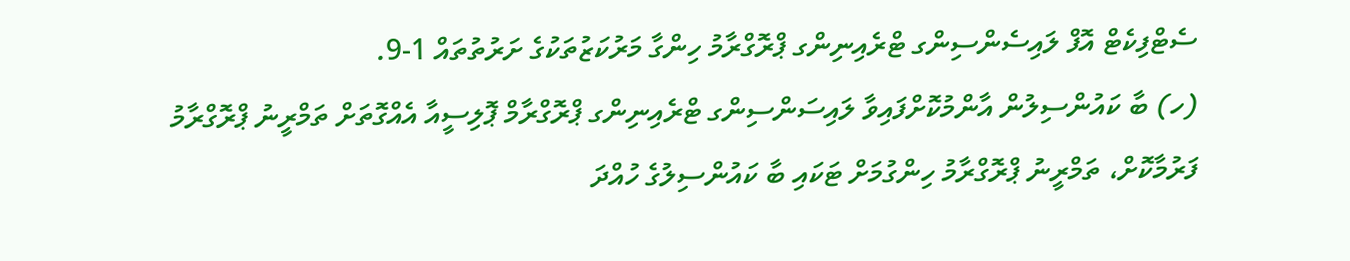ސެޓްފިކެޓް އޮފް ލައިސެންސިންގ ޓްރެއިނިންގ ޕްރޮގްރާމު ހިންގާ މަރުކަޒުތަކުގެ ށަރުތުތައް 1-9.
(ހ) ބާ ކައުންސިލުން އާންމުކޮށްފައިވާ ލައިސަންސިންގ ޓްރެއިނިންގ ޕްރޮގްރާމް ޕޮލިސީއާ އެއްގޮތަށް ތަމްރީނު ޕްރޮގްރާމު ފަރުމާކޮށް، ތަމްރީނު ޕްރޮގްރާމު ހިންގުމަށް ޓަކައި ބާ ކައުންސިލުގެ ހުއްދަ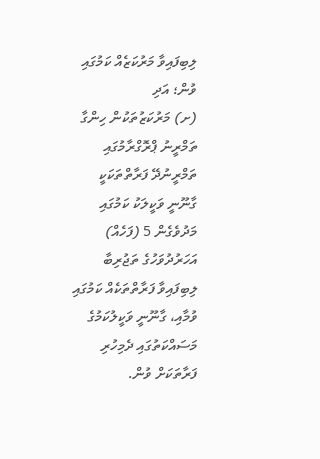ލިބިފައިވާ މަރުކަޒެއް ކަމުގައި ވުން؛ އަދި
(ށ) މަރުކަޒުތަކުން ހިންގާ ތަމްރީނު ޕްރޮގްރާމުގައި ތަމްރީނުދޭ ފަރާތްތަކަކީ ގާނޫނީ ވަކީލަކު ކަމުގައި މަދުވެގެން 5 (ފަހެއް) އަހަރުދުވަހުގެ ތަޖުރިބާ ލިބިފައިވާ ފަރާތްތަކެއް ކަމުގައި ވުމާއި، ގާނޫނީ ވަކީލުކަމުގެ މަސައްކަތުގައި ދެމިހުރި ފަރާތަކަށް ވުން.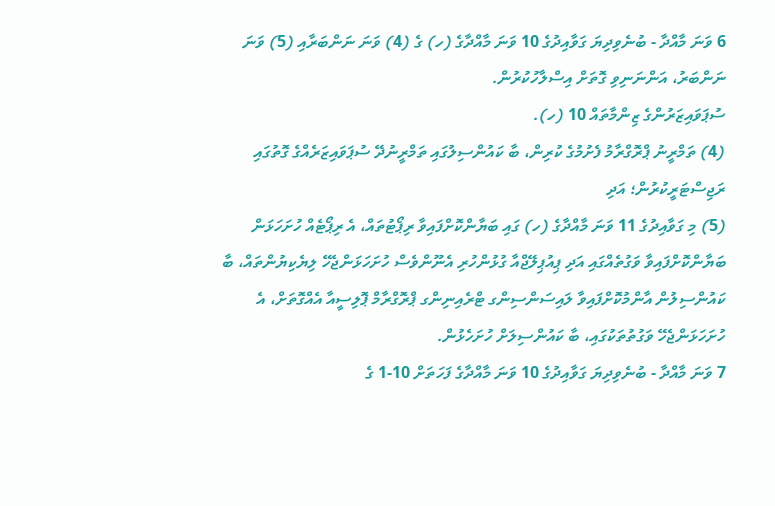6 ވަނަ މާއްދާ - ބުނެވިދިޔަ ގަވާއިދުގެ 10 ވަނަ މާއްދާގެ (ހ) ގެ (4) ވަނަ ނަންބަރާއި (5) ވަނަ ނަންބަރު، އަންނަނިވި ގޮތަށް އިސްލާހުކުރުން.
ސުޕަވައިޒަރުންގެ ޒިންމާތައް 10 (ހ).
(4) ތަމްރީނު ޕްރޮގްރާމު ފެށުމުގެ ކުރިން، ބާ ކައުންސިލުގައި ތަމްރީނުދޭ ސުޕަވައިޒަރެއްގެ ގޮތުގައި ރަޖިސްޓަރީކުރުން؛ އަދި
(5) މި ގަވާއިދުގެ 11 ވަނަ މާއްދާގެ (ހ) ގައި ބަޔާންކޮށްފައިވާ ރިޕޯޓުތައް، އެ ރިޕޯޓެއް ހުށަހަޅަން ބަޔާންކޮށްފައިވާ ވަގުތެއްގައި އަދި ޕިއުޕިލޭޖްއާ ގުޅުންހުރި އެނޫންވެސް ހުށަހަޅަންޖެހޭ ލިޔެކިޔުންތައް، ބާ ކައުންސިލުން އާންމުކޮށްފައިވާ ލައިސަންސިންގ ޓްރެއިނިންގ ޕްރޮގްރާމް ޕޮލިސީއާ އެއްގޮތަށް، އެ ހުށަހަޅަންޖެހޭ ވަގުތުތަކުގައި، ބާ ކައުންސިލަށް ހުށަހެޅުން.
7 ވަނަ މާއްދާ - ބުނެވިދިޔަ ގަވާއިދުގެ 10 ވަނަ މާއްދާގެ ފަހަތަށް 10-1 ގެ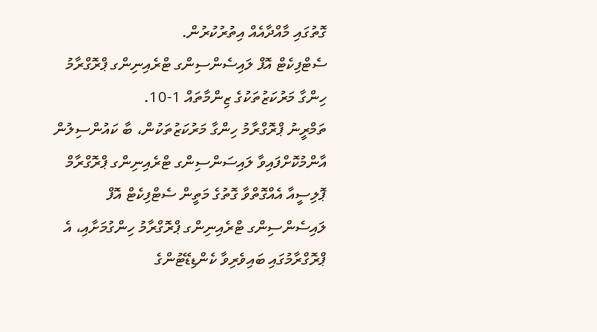ގޮތުގައި މާއްދާއެއް އިތުރުކުރުން.
ސެޓްފިކެޓް އޮފް ލައިސެންސިންގ ޓްރެއިނިންގ ޕްރޮގްރާމު ހިންގާ މަރުކަޒުތަކުގެ ޒިންމާތައް 1-10.
ތަމްރީނު ޕްރޮގްރާމު ހިންގާ މަރުކަޒުތަކުން، ބާ ކައުންސިލުން އާންމުކޮށްފައިވާ ލައިސަންސިންގ ޓްރެއިނިންގ ޕްރޮގްރާމް ޕޮލިސީއާ އެއްގޮތްވާ ގޮތުގެ މަތީން ސެޓްފިކެޓް އޮފް ލައިސެންސިންގ ޓްރެއިނިންގ ޕްރޮގްރާމު ހިންގުމަށާއި، އެ ޕްރޮގްރާމުގައި ބައިވެރިވާ ކެންޑިޑޭޓުންގެ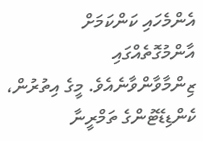އެންމެހައި ކަންކަމަށް އާންމުގޮތެއްގައި ޒިންމާވާންވާނެއެވެ. މީގެ އިތުރުން، ކެންޑިޑޭޓުންގެ ތަމްރީނާ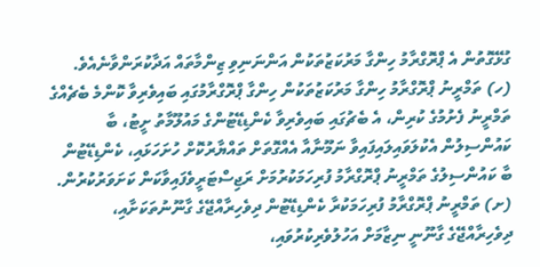ގުޅޭގޮތުން އެ ޕްރޮގްރާމު ހިންގާ މަރުކަޒުތަކުން އަންނަނިވި ޒިންމާތައް އަދާކުރަންވާނެއެވެ.
(ހ) ތަމްރީނު ޕްރޮގްރާމު ހިންގާ މަރުކަޒުތަކުން ހިންގާ ޕްރޮގްރާމުގައި ބައިވެރިވާ ކޮންމެ ބެޗެއްގެ ތަމްރީނު ފެށުމުގެ ކުރިން، އެ ބެޗުގައި ބައިވެރިވާ ކެންޑިޑޭޓުންގެ މައުލޫމާތު ށީޓު، ބާ ކައުންސިލުން އެކުލަވައިލައިފައިވާ ނަމޫނާއާ އެއްގޮތަށް ތައްޔާރުކޮށް ހުށަހަޅައި، ކެންޑިޑޭޓުން ބާ ކައުންސިލުގެ ތަމްރީނު ޕްރޮގްރާމު ފުރިހަމަކުރުމަށް ރަޖިސްޓަރީވެފައިވާކަން ކަށަވަރުކުރުން.
(ށ) ތަމްރީނު ޕްރޮގްރާމު ފުރިހަމަކުރާ ކެންޑިޑޭޓުން ދިވެހިރާއްޖޭގެ ގާނޫނުތަކަށާއި، ދިވެހިރާއްޖޭގެ ގާނޫނީ ނިޒާމަށް އަހުލުވެރިކުރުވައި،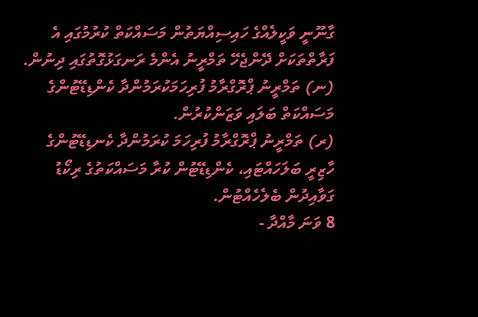ގާނޫނީ ވަކީލެއްގެ ހައިސިއްޔަތުން މަސައްކަތް ކުރުމުގައި އެ ފަރާތްތަކަށް ދޭންޖެހޭ ތަމްރީނު އެންމެ ރަނގަޅުގޮތުގައި ދިނުން.
(ނ) ތަމްރީނު ޕްރޮގްރާމު ފުރިހަމަކުރަމުންދާ ކެންޑިޑޭޓުންގެ މަސައްކަތް ބަލައި ވަޒަންކުރުން.
(ރ) ތަމްރީނު ޕްރޮގްރާމު ފުރިހަމަ ކުރަމުންދާ ކެނޑިޑޭޓުންގެ ހާޒިރީ ބަލަހައްޓައި، ކެންޑިޑޭޓުން ކުރާ މަސައްކަތުގެ ރިކޯޑު ގަވާއިދުން ބެލެހެއްޓުން.
8 ވަނަ މާއްދާ -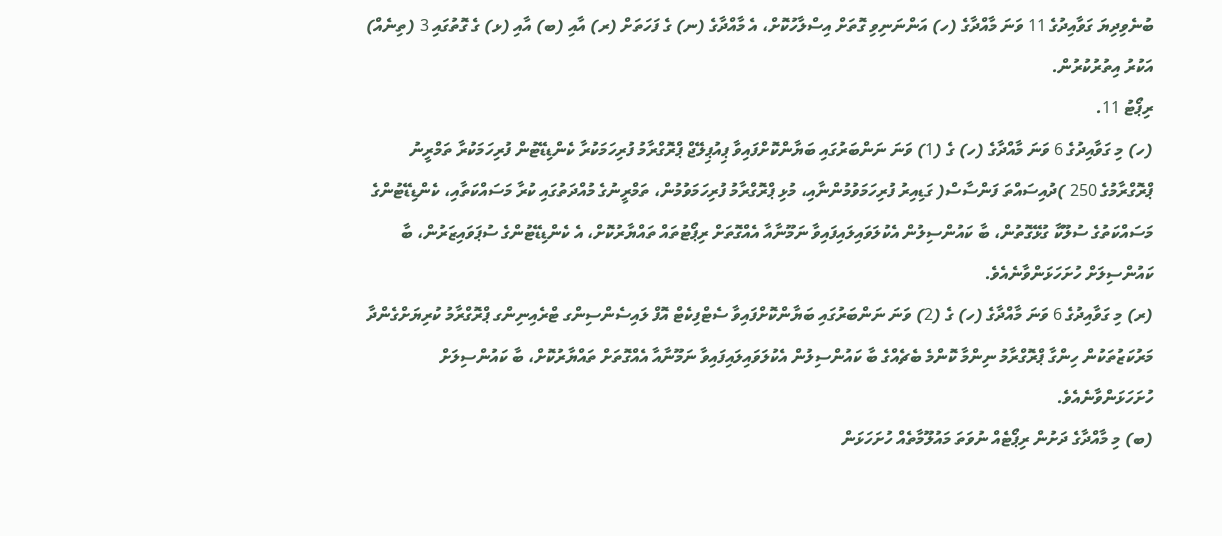ބުނެވިދިޔަ ގަވާއިދުގެ 11 ވަނަ މާއްދާގެ (ހ) އަންނަނިވި ގޮތަށް އިސްލާހުކޮށް، އެ މާއްދާގެ (ނ) ގެ ފަހަތަށް (ރ) އާއި (ބ) އާއި (ޅ) ގެ ގޮތުގައި 3 (ތިނެއް) އަކުރު އިތުރުކުރުން.
ރިޕޯޓު 11.
(ހ) މި ގަވާއިދުގެ 6 ވަނަ މާއްދާގެ (ހ) ގެ (1) ވަނަ ނަންބަރުގައި ބަޔާންކޮށްފައިވާ ޕިއުޕިލޭޖް ޕްރޮގްރާމު ފުރިހަމަކުރާ ކެންޑިޑޭޓުން ފުރިހަމަކުރާ ތަމްރީނު ޕްރޮގްރާމުގެ 250 )ދުއިސައްތަ ފަންސާސް( ގަޑިއިރު ފުރިހަމަވުމުންނާއި، މުޅި ޕްރޮގްރާމު ފުރިހަމަވުމުން، ތަމްރީނުގެ މުއްދަތުގައި ކުރާ މަސައްކަތާއި، ކެންޑިޑޭޓުންގެ މަސައްކަތުގެ ސުލޫކާ ގުޅޭގޮތުން، ބާ ކައުންސިލުން އެކުލަވައިލައިފައިވާ ނަމޫނާއާ އެއްގޮތަށް ރިޕޯޓުތައް ތައްޔާރުކޮށް، އެ ކެންޑިޑޭޓުންގެ ސުޕަވައިޒަރުން، ބާ ކައުންސިލަށް ހުށަހަޅަންވާނެއެވެ.
(ރ) މި ގަވާއިދުގެ 6 ވަނަ މާއްދާގެ (ހ) ގެ (2) ވަނަ ނަންބަރުގައި ބަޔާންކޮށްފައިވާ ސެޓްފިކެޓް އޮފް ލައިސެންސިންގ ޓްރެއިނިންގ ޕްރޮގްރާމު ކުރިޔަށްގެންދާ މަރުކަޒުތަކުން ހިންގާ ޕްރޮގްރާމު ނިންމާ ކޮންމެ ބެޗެއްގެ ބާ ކައުންސިލުން އެކުލަވައިލައިފައިވާ ނަމޫނާއާ އެއްގޮތަށް ތައްޔާރުކޮށް، ބާ ކައުންސިލަށް ހުށަހަޅަންވާނެއެވެ.
(ބ) މި މާއްދާގެ ދަށުން ރިޕޯޓެއް ނުވަތަ މައުލޫމާތެއް ހުށަހަޅަން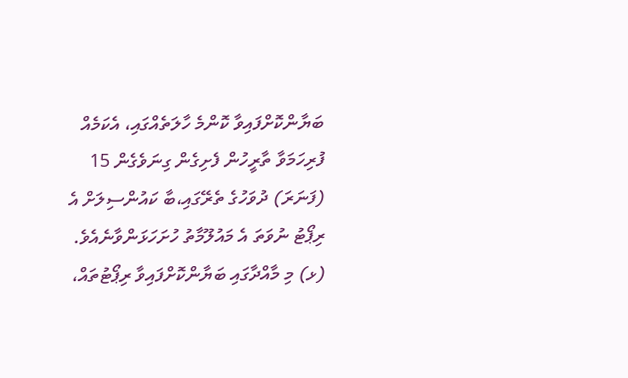ބަޔާންކޮށްފައިވާ ކޮންމެ ހާލަތެއްގައި، އެކަމެއް ފުރިހަމަވާ ތާރީހުން ފެށިގެން ގިނަވެގެން 15 (ފަނަރަ) ދުވަހުގެ ތެރޭގައި،ބާ ކައުންސިލަށް އެ ރިޕޯޓު ނުވަތަ އެ މައުލޫމާތު ހުށަހަޅަންވާނެއެވެ.
(ޅ) މި މާއްދާގައި ބަޔާންކޮށްފައިވާ ރިޕޯޓުތައް،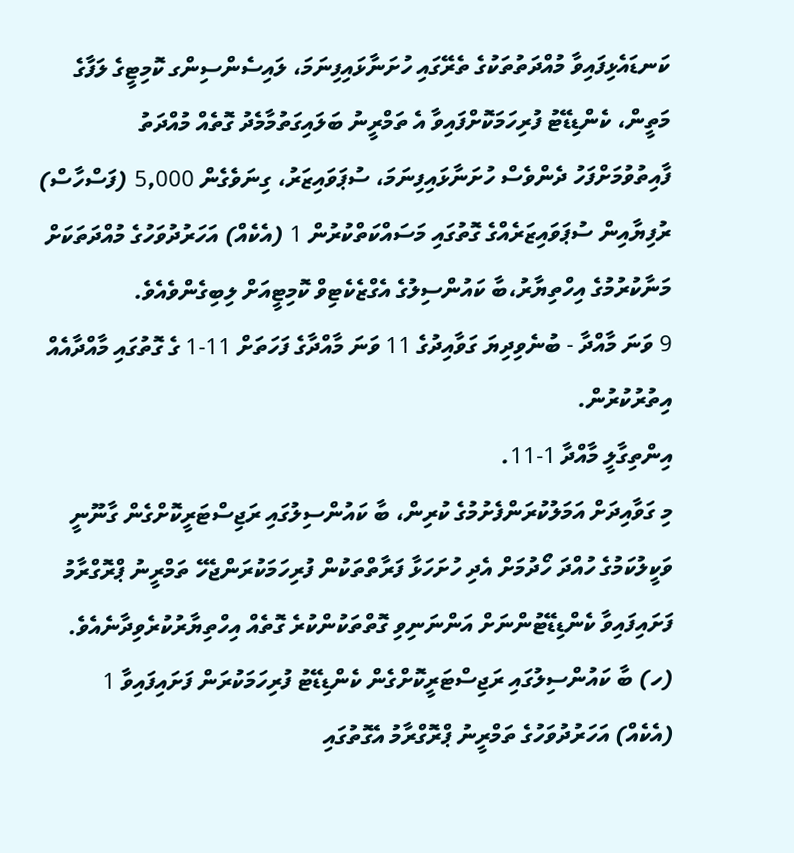ކަނޑައެޅިފައިވާ މުއްދަތުތަކުގެ ތެރޭގައި ހުށަނާޅައިފިނަމަ، ލައިސެންސިންގ ކޮމިޓީގެ ލަފާގެ މަތީން، ކެންޑިޑޭޓު ފުރިހަމަކޮށްފައިވާ އެ ތަމްރީނު ބަލައިގަތުމާމެދު ގޮތެއް މުއްދަތު ފާއިތުވުމަށްފަހު ދެންވެސް ހުށަނާޅައިފިނަމަ، ސުޕަވައިޒަރު، ގިނަވެގެން 5,000 (ފަސްހާސް) ރުފިޔާއިން ސުޕަވައިޒަރެއްގެ ގޮތުގައި މަސައްކަތްކުރުން 1 (އެކެއް) އަހަރުދުވަހުގެ މުއްދަތަކަށް މަނާކުރުމުގެ އިހްތިޔާރު،ބާ ކައުންސިލުގެ އެގްޒެކެޓިވް ކޮމިޓީއަށް ލިބިގެންވެއެވެ.
9 ވަނަ މާއްދާ - ބުނެވިދިޔަ ގަވާއިދުގެ 11 ވަނަ މާއްދާގެ ފަހަތަށް 11-1 ގެ ގޮތުގައި މާއްދާއެއް އިތުރުކުރުން.
އިންތިގާލީ މާއްދާ 1-11.
މި ގަވާއިދަށް އަމަލުކުރަންފެށުމުގެ ކުރިން، ބާ ކައުންސިލުގައި ރަޖިސްޓަރީކޮށްގެން ގާނޫނީ ވަކީލުކަމުގެ ހުއްދަ ހޯދުމަށް އެދި ހުށަހަޅާ ފަރާތްތަކުން ފުރިހަމަކުރަންޖެހޭ ތަމްރީނު ޕްރޮގްރާމު ފަށައިފައިވާ ކެންޑިޑޭޓުންނަށް އަންނަނިވި ގޮތްތަކުންކުރެ ގޮތެއް އިހްތިޔާރުކުރެވިދާނެއެވެ.
(ހ) ބާ ކައުންސިލުގައި ރަޖިސްޓަރީކޮށްގެން ކެންޑިޑޭޓު ފުރިހަމަކުރަން ފަށައިފައިވާ 1 (އެކެއް) އަހަރުދުވަހުގެ ތަމްރީނު ޕްރޮގްރާމު އެގޮތުގައި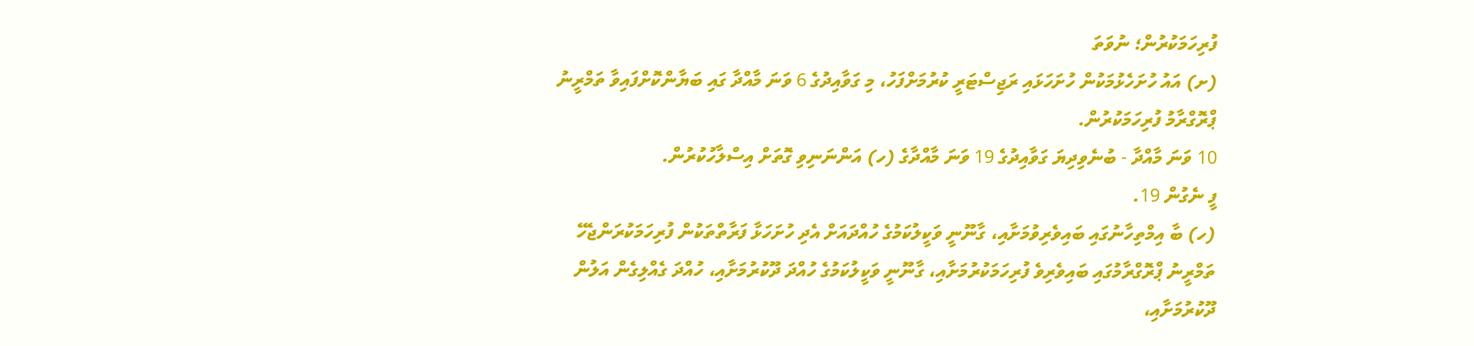ފުރިހަމަކުރުން؛ ނުވަތަ
(ށ) އައު ހުށަހެޅުމަކުން ހުށަހަޅައި ރަޖިސްޓަރީ ކުރުމަށްފަހު، މި ގަވާއިދުގެ 6 ވަނަ މާއްދާ ގައި ބަޔާންކޮށްފައިވާ ތަމްރީނު ޕްރޮގްރާމު ފުރިހަމަކުރުން.
10 ވަނަ މާއްދާ - ބުނެވިދިޔަ ގަވާއިދުގެ 19 ވަނަ މާއްދާގެ (ހ) އަންނަނިވި ގޮތަށް އިސްލާހުކުރުން.
ފީ ނެގުން 19.
(ހ) ބާ އިމްތިހާނުގައި ބައިވެރިވުމަށާއި، ގާނޫނީ ވަކީލުކަމުގެ ހުއްދައަށް އެދި ހުށަހަޅާ ފަރާތްތަކުން ފުރިހަމަކުރަންޖެހޭ ތަމްރީނު ޕްރޮގްރާމުގައި ބައިވެރިވެ ފުރިހަމަކުރުމަށާއި، ގާނޫނީ ވަކީލުކަމުގެ ހުއްދަ ދޫކުރުމަށާއި، ހުއްދަ ގެއްލިގެން އަލުން ދޫކުރުމަށާއި،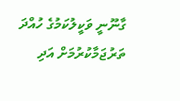ގާނޫނީ ވަކީލުކަމުގެ ހުއްދަ ތަރުޖަމާކުރުމަށް އަދި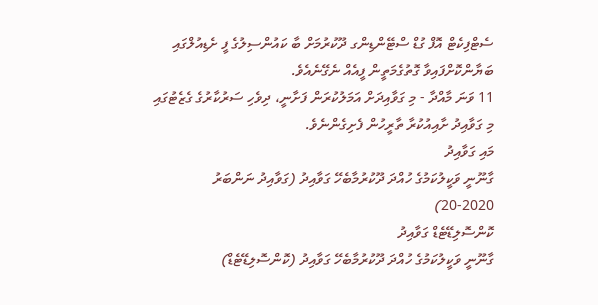ސެޓްފިކެޓް އޮފް ގުޑް ސްޓޭންޑިންގ ދޫކުރުމަށް ބާ ކައުންސިލުގެ ފީ ށެޑިއުލްގައި ބަޔާންކޮށްފައިވާ ގޮތުގެމަތީން ފީއެއް ނެގޭނެއެވެ.
11 ވަނަ މާއްދާ - މި ގަވާއިދަށް އަމަލުކުރަން ފަށާނީ، ދިވެހި ސަރުކާރުގެ ގެޒެޓުގައި މި ގަވާއިދު ށާއިއުކުރާ ތާރީހުން ފެށިގެންނެވެ.
މައި ގަވާއިދު
ގާނޫނީ ވަކީލުކަމުގެ ހުއްދަ ދޫކުރުމާބެހޭ ގަވާއިދު (ގަވާއިދު ނަންބަރު 2020-20)
ކޮންސޮލިޑޭޓެޑް ގަވާއިދު
ގާނޫނީ ވަކީލުކަމުގެ ހުއްދަ ދޫކުރުމާބެހޭ ގަވާއިދު (ކޮންސޮލިޑޭޓެޑް)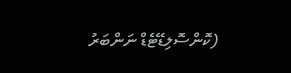(ކޮންސޮލިޑޭޓެޑް ނަންބަރު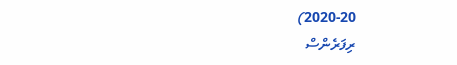2020-20)
ރިފަރެންސް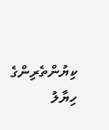ކިޔުންތެރިންގެ ހިޔާލު